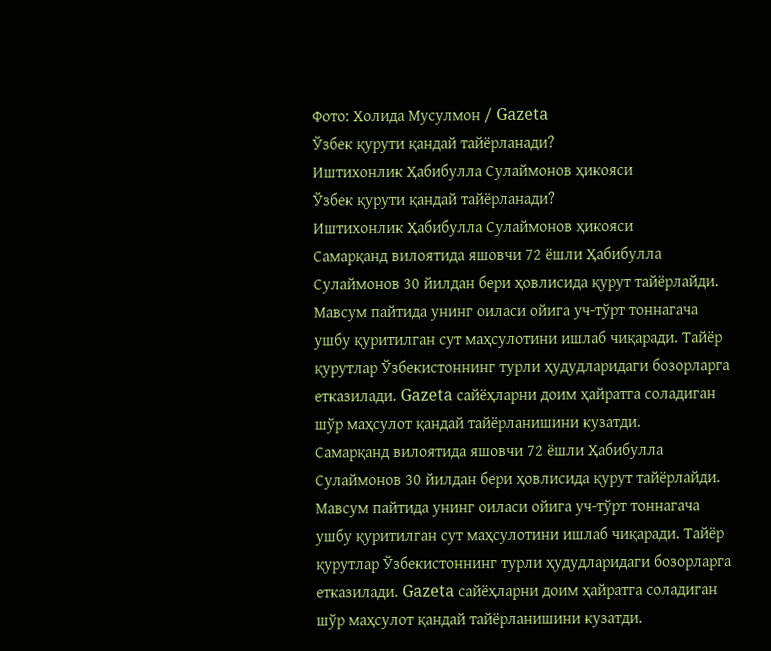Фото: Холида Мусулмон / Gazeta
Ўзбек қурути қандай тайёрланади?
Иштихонлик Ҳабибулла Сулаймонов ҳикояси
Ўзбек қурути қандай тайёрланади?
Иштихонлик Ҳабибулла Сулаймонов ҳикояси
Самарқанд вилоятида яшовчи 72 ёшли Ҳабибулла Сулаймонов 30 йилдан бери ҳовлисида қурут тайёрлайди. Мавсум пайтида унинг оиласи ойига уч-тўрт тоннагача ушбу қуритилган сут маҳсулотини ишлаб чиқаради. Тайёр қурутлар Ўзбекистоннинг турли ҳудудларидаги бозорларга етказилади. Gazeta сайёҳларни доим ҳайратга соладиган шўр маҳсулот қандай тайёрланишини кузатди.
Самарқанд вилоятида яшовчи 72 ёшли Ҳабибулла Сулаймонов 30 йилдан бери ҳовлисида қурут тайёрлайди. Мавсум пайтида унинг оиласи ойига уч-тўрт тоннагача ушбу қуритилган сут маҳсулотини ишлаб чиқаради. Тайёр қурутлар Ўзбекистоннинг турли ҳудудларидаги бозорларга етказилади. Gazeta сайёҳларни доим ҳайратга соладиган шўр маҳсулот қандай тайёрланишини кузатди.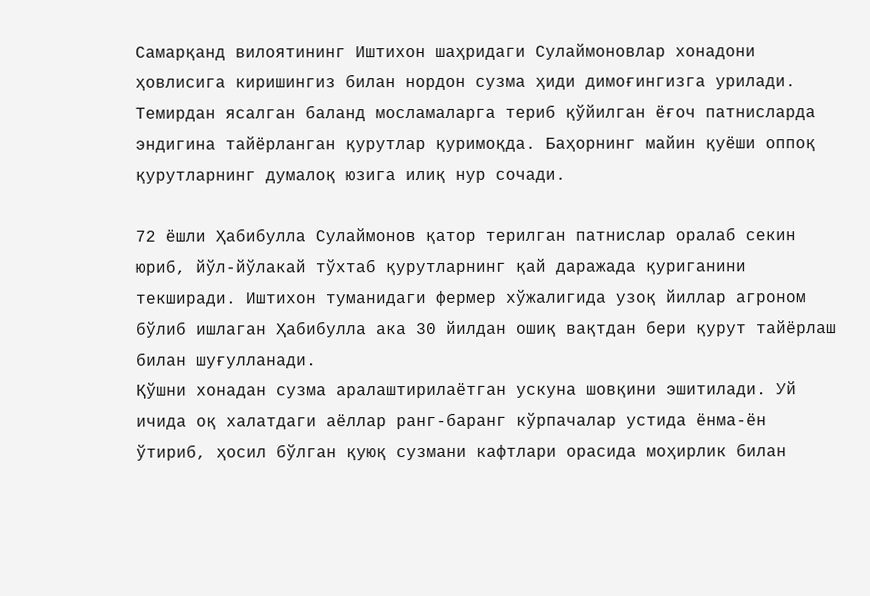Самарқанд вилоятининг Иштихон шаҳридаги Сулаймоновлар хонадони ҳовлисига киришингиз билан нордон сузма ҳиди димоғингизга урилади. Темирдан ясалган баланд мосламаларга териб қўйилган ёғоч патнисларда эндигина тайёрланган қурутлар қуримоқда. Баҳорнинг майин қуёши оппоқ қурутларнинг думалоқ юзига илиқ нур сочади.

72 ёшли Ҳабибулла Сулаймонов қатор терилган патнислар оралаб секин юриб, йўл-йўлакай тўхтаб қурутларнинг қай даражада қуриганини текширади. Иштихон туманидаги фермер хўжалигида узоқ йиллар агроном бўлиб ишлаган Ҳабибулла ака 30 йилдан ошиқ вақтдан бери қурут тайёрлаш билан шуғулланади.
Қўшни хонадан сузма аралаштирилаётган ускуна шовқини эшитилади. Уй ичида оқ халатдаги аёллар ранг-баранг кўрпачалар устида ёнма-ён ўтириб, ҳосил бўлган қуюқ сузмани кафтлари орасида моҳирлик билан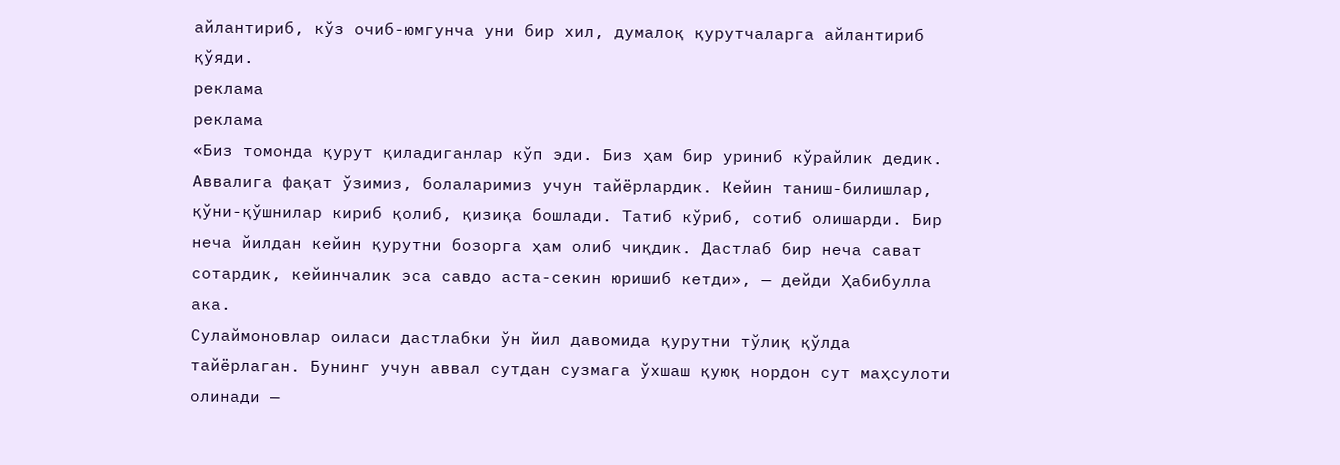айлантириб, кўз очиб-юмгунча уни бир хил, думалоқ қурутчаларга айлантириб қўяди.
реклама
реклама
«Биз томонда қурут қиладиганлар кўп эди. Биз ҳам бир уриниб кўрайлик дедик. Аввалига фақат ўзимиз, болаларимиз учун тайёрлардик. Кейин таниш-билишлар, қўни-қўшнилар кириб қолиб, қизиқа бошлади. Татиб кўриб, сотиб олишарди. Бир неча йилдан кейин қурутни бозорга ҳам олиб чиқдик. Дастлаб бир неча сават сотардик, кейинчалик эса савдо аста-секин юришиб кетди», — дейди Ҳабибулла ака.
Сулаймоновлар оиласи дастлабки ўн йил давомида қурутни тўлиқ қўлда тайёрлаган. Бунинг учун аввал сутдан сузмага ўхшаш қуюқ нордон сут маҳсулоти олинади —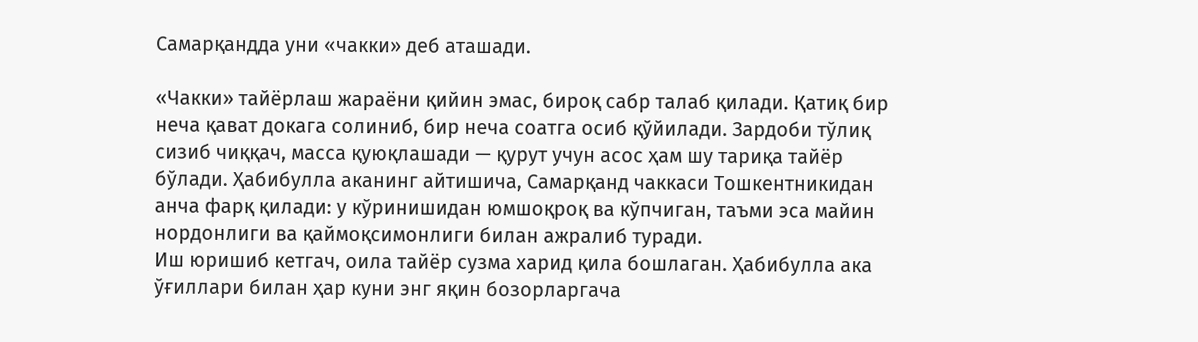Самарқандда уни «чакки» деб аташади.

«Чакки» тайёрлаш жараёни қийин эмас, бироқ сабр талаб қилади. Қатиқ бир неча қават докага солиниб, бир неча соатга осиб қўйилади. Зардоби тўлиқ сизиб чиққач, масса қуюқлашади — қурут учун асос ҳам шу тариқа тайёр бўлади. Ҳабибулла аканинг айтишича, Самарқанд чаккаси Тошкентникидан анча фарқ қилади: у кўринишидан юмшоқроқ ва кўпчиган, таъми эса майин нордонлиги ва қаймоқсимонлиги билан ажралиб туради.
Иш юришиб кетгач, оила тайёр сузма харид қила бошлаган. Ҳабибулла ака ўғиллари билан ҳар куни энг яқин бозорларгача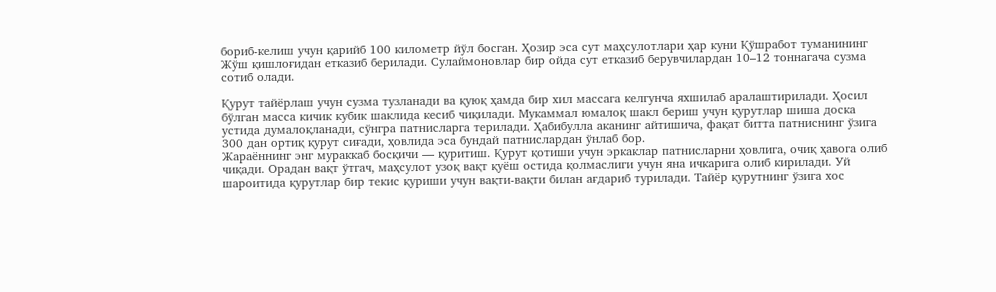бориб-келиш учун қарийб 100 километр йўл босган. Ҳозир эса сут маҳсулотлари ҳар куни Қўшработ туманининг Жўш қишлоғидан етказиб берилади. Сулаймоновлар бир ойда сут етказиб берувчилардан 10–12 тоннагача сузма сотиб олади.

Қурут тайёрлаш учун сузма тузланади ва қуюқ ҳамда бир хил массага келгунча яхшилаб аралаштирилади. Ҳосил бўлган масса кичик кубик шаклида кесиб чиқилади. Мукаммал юмалоқ шакл бериш учун қурутлар шиша доска устида думалоқланади, сўнгра патнисларга терилади. Ҳабибулла аканинг айтишича, фақат битта патниснинг ўзига 300 дан ортиқ қурут сиғади, ҳовлида эса бундай патнислардан ўнлаб бор.
Жараённинг энг мураккаб босқичи — қуритиш. Қурут қотиши учун эркаклар патнисларни ҳовлига, очиқ ҳавога олиб чиқади. Орадан вақт ўтгач, маҳсулот узоқ вақт қуёш остида қолмаслиги учун яна ичкарига олиб кирилади. Уй шароитида қурутлар бир текис қуриши учун вақти-вақти билан ағдариб турилади. Тайёр қурутнинг ўзига хос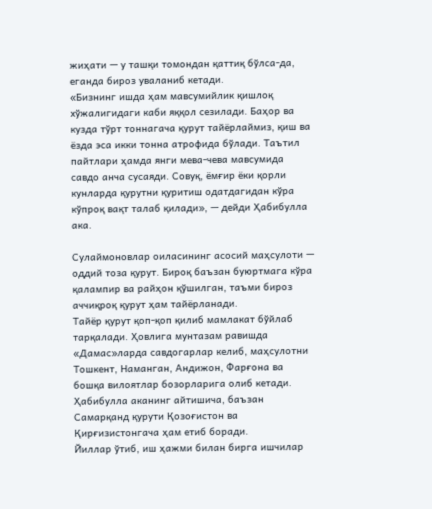жиҳати — у ташқи томондан қаттиқ бўлса-да, еганда бироз уваланиб кетади.
«Бизнинг ишда ҳам мавсумийлик қишлоқ хўжалигидаги каби яққол сезилади. Баҳор ва кузда тўрт тоннагача қурут тайёрлаймиз, қиш ва ёзда эса икки тонна атрофида бўлади. Таътил пайтлари ҳамда янги мева-чева мавсумида савдо анча сусаяди. Совуқ, ёмғир ёки қорли кунларда қурутни қуритиш одатдагидан кўра кўпроқ вақт талаб қилади», — дейди Ҳабибулла ака.

Сулаймоновлар оиласининг асосий маҳсулоти — оддий тоза қурут. Бироқ баъзан буюртмага кўра қалампир ва райҳон қўшилган, таъми бироз аччиқроқ қурут ҳам тайёрланади.
Тайёр қурут қоп-қоп қилиб мамлакат бўйлаб тарқалади. Ҳовлига мунтазам равишда «Дамас»ларда савдогарлар келиб, маҳсулотни Тошкент, Наманган, Андижон, Фарғона ва бошқа вилоятлар бозорларига олиб кетади. Ҳабибулла аканинг айтишича, баъзан Самарқанд қурути Қозоғистон ва Қирғизистонгача ҳам етиб боради.
Йиллар ўтиб, иш ҳажми билан бирга ишчилар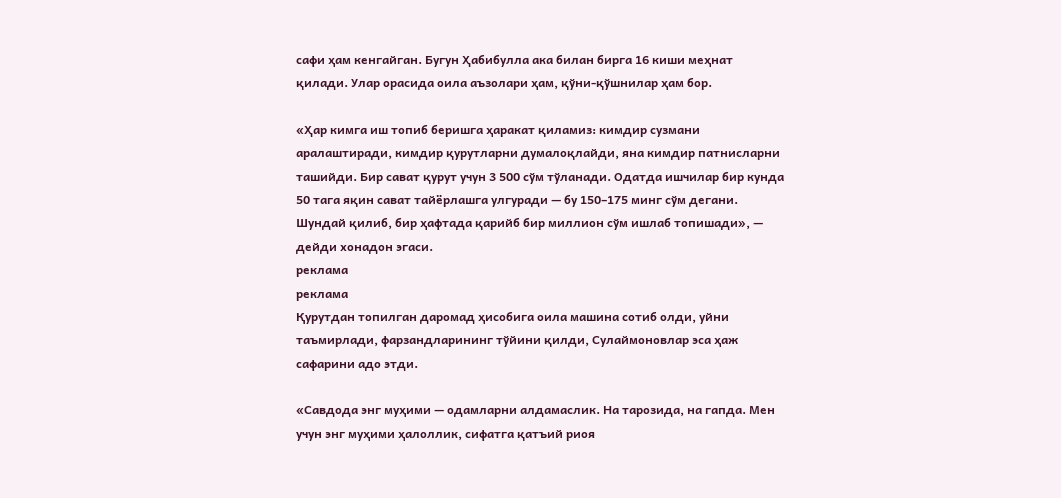сафи ҳам кенгайган. Бугун Ҳабибулла ака билан бирга 16 киши меҳнат қилади. Улар орасида оила аъзолари ҳам, қўни-қўшнилар ҳам бор.

«Ҳар кимга иш топиб беришга ҳаракат қиламиз: кимдир сузмани аралаштиради, кимдир қурутларни думалоқлайди, яна кимдир патнисларни ташийди. Бир сават қурут учун 3 500 сўм тўланади. Одатда ишчилар бир кунда 50 тага яқин сават тайёрлашга улгуради — бу 150–175 минг сўм дегани. Шундай қилиб, бир ҳафтада қарийб бир миллион сўм ишлаб топишади», — дейди хонадон эгаси.
реклама
реклама
Қурутдан топилган даромад ҳисобига оила машина сотиб олди, уйни таъмирлади, фарзандларининг тўйини қилди, Сулаймоновлар эса ҳаж сафарини адо этди.

«Савдода энг муҳими — одамларни алдамаслик. На тарозида, на гапда. Мен учун энг муҳими ҳалоллик, сифатга қатъий риоя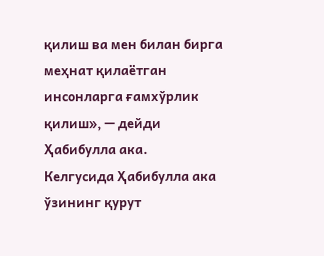қилиш ва мен билан бирга меҳнат қилаётган инсонларга ғамхўрлик қилиш», — дейди Ҳабибулла ака.
Келгусида Ҳабибулла ака ўзининг қурут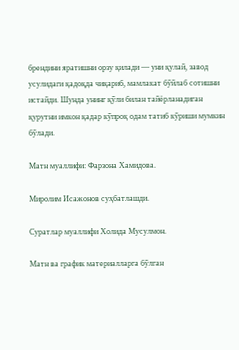брендини яратишни орзу қилади — уни қулай, завод усулидаги қадоқда чиқариб, мамлакат бўйлаб сотишни истайди. Шунда унинг қўли билан тайёрланадиган қурутни имкон қадар кўпроқ одам татиб кўриши мумкин бўлади.

Матн муаллифи: Фарзона Хамидова.

Миролим Исажонов суҳбатлашди.

Суратлар муаллифи Холида Мусулмон.

Матн ва график материалларга бўлган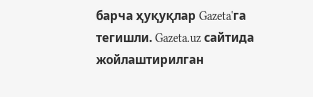барча ҳуқуқлар Gazeta'га тегишли. Gazeta.uz сайтида жойлаштирилган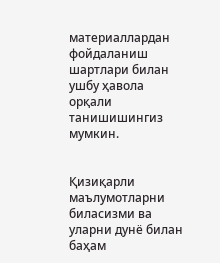материаллардан фойдаланиш шартлари билан ушбу ҳавола орқали танишишингиз мумкин.


Қизиқарли маълумотларни биласизми ва уларни дунё билан баҳам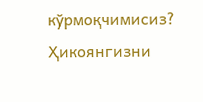кўрмоқчимисиз? Ҳикоянгизни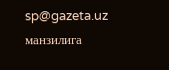sp@gazeta.uz манзилига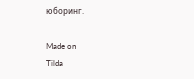юборинг.

Made on
Tilda